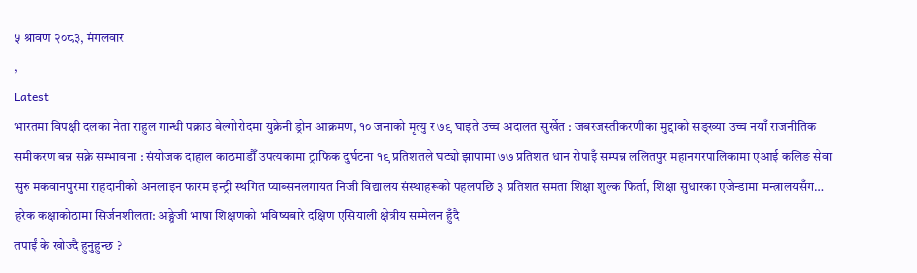५ श्रावण २०८३, मंगलवार
,
Latest
भारतमा विपक्षी दलका नेता राहुल गान्धी पक्राउ बेल्गोरोदमा युक्रेनी ड्रोन आक्रमण, १० जनाको मृत्यु र ७९ घाइते उच्च अदालत सुर्खेत : जबरजस्तीकरणीका मुद्दाको सङ्ख्या उच्च नयाँ राजनीतिक समीकरण बन्न सक्ने सम्भावना : संयोजक दाहाल काठमाडौँ उपत्यकामा ट्राफिक दुर्घटना १९ प्रतिशतले घट्यो झापामा ७७ प्रतिशत धान रोपाइँ सम्पन्न ललितपुर महानगरपालिकामा एआई कलिङ सेवा सुरु मकवानपुरमा राहदानीको अनलाइन फारम इन्ट्री स्थगित प्याब्सनलगायत निजी विद्यालय संस्थाहरूको पहलपछि ३ प्रतिशत समता शिक्षा शुल्क फिर्ता, शिक्षा सुधारका एजेन्डामा मन्त्रालयसँग… हरेक कक्षाकोठामा सिर्जनशीलता: अङ्ग्रेजी भाषा शिक्षणको भविष्यबारे दक्षिण एसियाली क्षेत्रीय सम्मेलन हुँदै
तपाईं के खोज्दै हुनुहुन्छ ?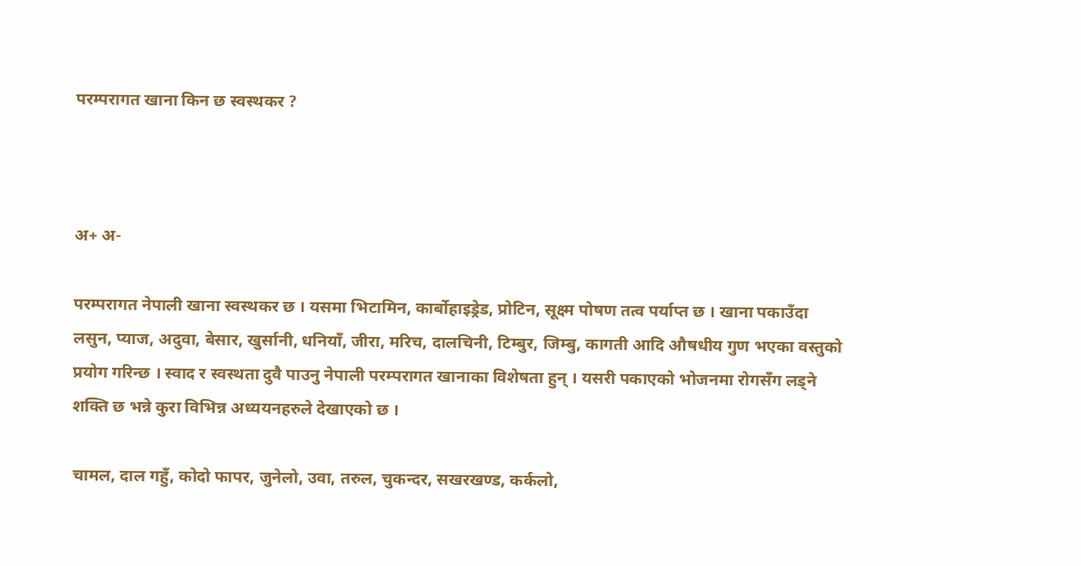परम्परागत खाना किन छ स्वस्थकर ?



अ+ अ-

परम्परागत नेपाली खाना स्वस्थकर छ । यसमा भिटामिन, कार्बोहाइड्रेड, प्रोटिन, सूक्ष्म पोषण तत्व पर्याप्त छ । खाना पकाउँदा लसुन, प्याज, अदुवा, बेसार, खुर्सानी, धनियाँ, जीरा, मरिच, दालचिनी, टिम्बुर, जिम्बु, कागती आदि औषधीय गुण भएका वस्तुको प्रयोग गरिन्छ । स्वाद र स्वस्थता दुवै पाउनु नेपाली परम्परागत खानाका विशेषता हुन् । यसरी पकाएको भोजनमा रोगसँग लड्ने शक्ति छ भन्ने कुरा विभिन्न अध्ययनहरुले देखाएको छ ।

चामल, दाल गहुँ, कोदो फापर, जुनेलो, उवा, तरुल, चुकन्दर, सखरखण्ड, कर्कलो,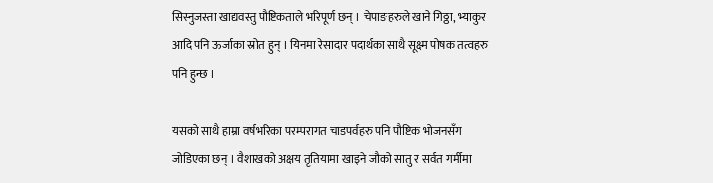सिस्नुजस्ता खाद्यवस्तु पौष्टिकताले भरिपूर्ण छन् । चेपाङहरुले खाने गिठ्ठा, भ्याकुर आदि पनि ऊर्जाका स्रोत हुन् । यिनमा रेसादार पदार्थका साथै सूक्ष्म पोषक तत्वहरु पनि हुन्छ ।

यसको साथै हाम्रा वर्षभरिका परम्परागत चाडपर्वहरु पनि पौष्टिक भोजनसँग जोडिएका छन् । वैशाखको अक्षय तृतियामा खाइने जौको सातु र सर्वत गर्मीमा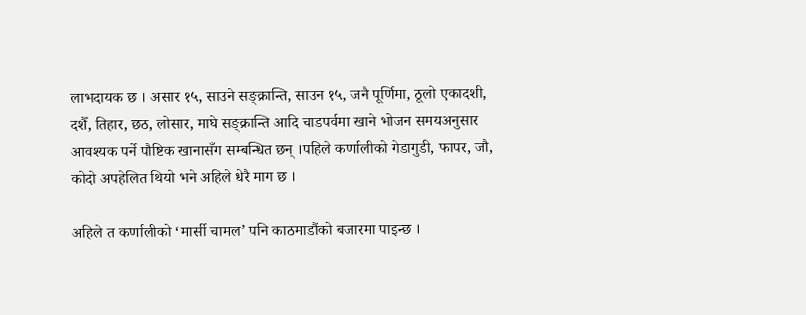लाभदायक छ । असार १५, साउने सङ्क्रान्ति, साउन १५, जनै पूर्णिमा, ठूलो एकादशी, दशैँ, तिहार, छठ, लोसार, माघे सङ्क्रान्ति आदि चाडपर्वमा खाने भोजन समयअनुसार आवश्यक पर्ने पौष्टिक खानासँग सम्बन्धित छन् ।पहिले कर्णालीको गेडागुडी, फापर, जौ, कोदो अपहेलित थियो भने अहिले धेरै माग छ ।

अहिले त कर्णालीको ‘मार्सी चामल’ पनि काठमाडौंको बजारमा पाइन्छ ।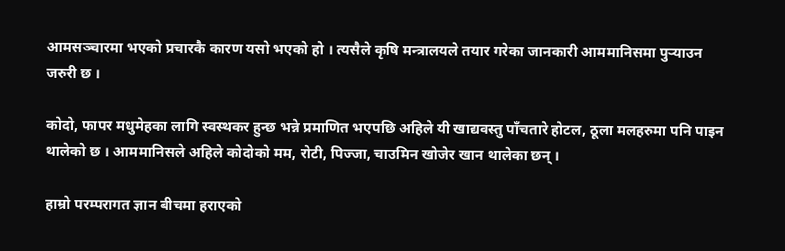आमसञ्चारमा भएको प्रचारकै कारण यसो भएको हो । त्यसैले कृषि मन्त्रालयले तयार गरेका जानकारी आममानिसमा पुर्‍याउन जरुरी छ ।

कोदो, फापर मधुमेहका लागि स्वस्थकर हुन्छ भन्ने प्रमाणित भएपछि अहिले यी खाद्यवस्तु पाँचतारे होटल, ठूला मलहरुमा पनि पाइन थालेको छ । आममानिसले अहिले कोदोको मम, रोटी, पिज्जा, चाउमिन खोजेर खान थालेका छन् ।

हाम्रो परम्परागत ज्ञान बीचमा हराएको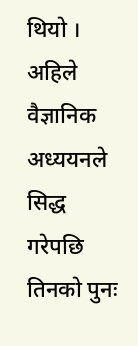थियो । अहिले वैज्ञानिक अध्ययनले सिद्ध गरेपछि तिनको पुनः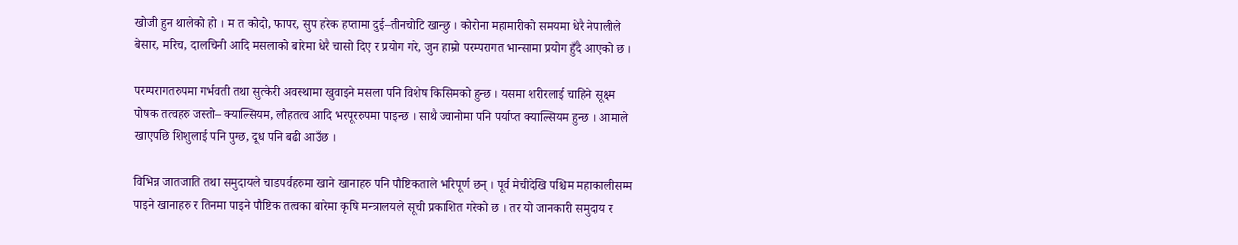खोजी हुन थालेको हो । म त कोदो, फापर, सुप हरेक हप्तामा दुई–तीनचोटि खान्छु । कोरोना महामारीको समयमा धेरै नेपालीले बेसार, मरिच, दालचिनी आदि मसलाको बारेमा धेरै चासो दिए र प्रयोग गरे, जुन हाम्रो परम्परागत भान्सामा प्रयोग हुँदै आएको छ ।

परम्परागतरुपमा गर्भवती तथा सुत्केरी अवस्थामा खुवाइने मसला पनि विशेष किसिमको हुन्छ । यसमा शरीरलाई चाहिने सूक्ष्म पोषक तत्वहरु जस्तो– क्याल्सियम, लौहतत्व आदि भरपूररुपमा पाइन्छ । साथै ज्वानोमा पनि पर्याप्त क्याल्सियम हुन्छ । आमाले खाएपछि शिशुलाई पनि पुग्छ, दूध पनि बढी आउँछ ।

विभिन्न जातजाति तथा समुदायले चाडपर्वहरुमा खाने खानाहरु पनि पौष्टिकताले भरिपूर्ण छन् । पूर्व मेचीदेखि पश्चिम महाकालीसम्म पाइने खानाहरु र तिनमा पाइने पौष्टिक तत्वका बारेमा कृषि मन्त्रालयले सूची प्रकाशित गरेको छ । तर यो जानकारी समुदाय र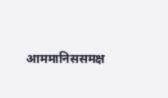आममानिससमक्ष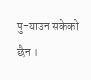पु-याउन सकेको छैन ।